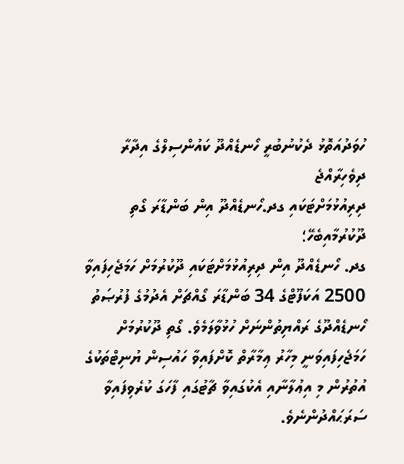ހުވަދުއަތޮޅު ދެކުނުބުރީ ހޯނޑެއްދޫ ކައުންސިލްގެ އިދާރާ
ދިވެހިރާއްޖެ
ދިރިއުޅުމަށްޓަކައި ގދ.ހޯނޑެއްދޫ އިން ބަންޑާރަ ގޯތި ދޫކުރުމާއިބެހޭ؛
ގދ. ހޯނޑެއްދޫ އިން ދިރިއުޅުމަށްޓަކައި ދޫކުރުމަށް ހަމަޖެހިފައިވާ 2500 އަކަފޫޓްގެ 34 ބަންޑާރަ ގޯއްޗަށް އެދުމުގެ ފުރުޞަތު ހޯނޑެއްދޫގެ ރައްޔިތުންނަށް ހުޅުވާލަމެވެ. ގޯތި ދޫކުރުމަށް ހަމަޖެހިފައިވަނީ މިހާރު ޢިމާރާތް ކޮށްފައިވާ ހައުސިން ޔުނިޓްތަކުގެ އުތުރުން މި އިޢުލާނާއި އެކުގައިވާ ޗާޓުގައި ފާހަގަ ކުރެވިފައިވާ ސަރަޙައްދުންނެވެ.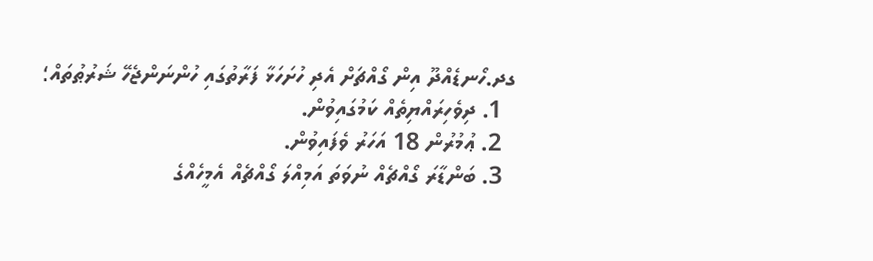ގދ.ހޯނޑެއްދޫ އިން ގޯއްޗަށް އެދި ހުށަހަޅާ ފަރާތުގައި ހުންނަންޖެހޭ ޝަރުޠުތައް؛
  1. ދިވެހިރައްޔިތެއް ކަމުގައިވުން.
  2. ޢުމުރުން 18 އަހަރު ވެފައިވުން.
  3. ބަންޑާރަ ގޯއްޗެއް ނުވަތަ އަމިއްލަ ގޯއްޗެއް އެމީހެއްގެ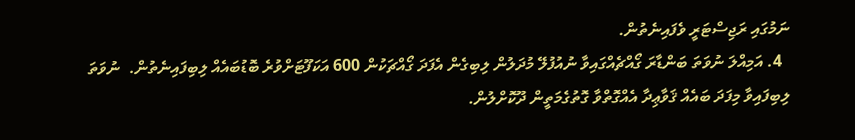ނަމުގައި ރަޖިސްޓަރީ ވެފައިނެތުން.
  4. އަމިއްލަ ނުވަތަ ބަންޑާރަ ގޯއްޗެއްގައިވާ ނުއުފުލޭ މުދަލުން ލިބިގެން އެފަދަ ގޯއްޗަކުން 600 އަކަފޫޓަށްވުރެ ބޮޑުބައެއް ލިބިފައިނެތުން.  ނުވަތަ ލިބިފައިވާ މިފަދަ ބައެއް ޤަވާޢިދާ އެއްގޮތްވާ ގޮތުގެމަތީން ދޫކޮށްލުން.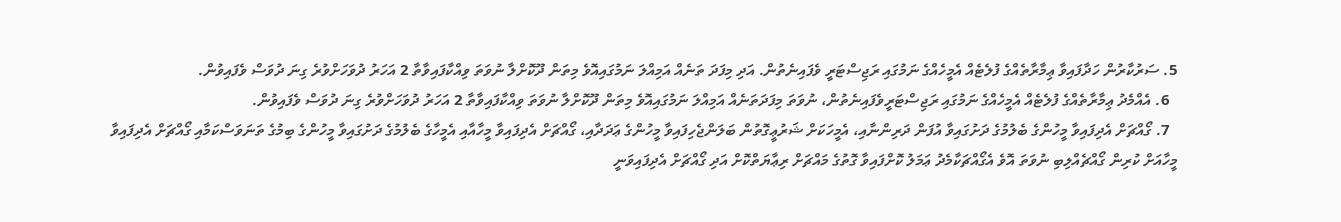5. ސަރުކާރުން ހަދާފައިވާ ޢިމާރާތެއްގެ ފުލެޓެއް އެމީހެއްގެ ނަމުގައި ރަޖިސްޓަރީ ވެފައިނެތުން. އަދި މިފަދަ ތަނެއް އަމިއްލަ ނަމުގައިއޮވެ މިތަން ދޫކޮށްލާ ނުވަތަ ވިއްކާފައިވާތާ 2 އަހަރު ދުވަހަށްވުރެ ގިނަ ދުވަސް ވެފައިވުން.
  6. އެއްމެދު ޢިމާރާތެއްގެ ފުލެޓެއް އެމީހެއްގެ ނަމުގައި ރަޖިސްޓަރީވެފައިނެތުން، ނުވަތަ މިފަދަތަނެއް އަމިއްލަ ނަމުގައިއޮވެ މިތަން ދޫކޮށްލާ ނުވަތަ ވިއްކާފައިވާތާ 2 އަހަރު ދުވަހަށްވުރެ ގިނަ ދުވަސް ވެފައިވުން.
  7. ގޯއްޗަށް އެދިފައިވާ މީހުންގެ ބެލުމުގެ ދަށުގައިވާ އުފަން ދަރިންނާއި، އެމީހަކަށް ޝަރުޢީގޮތުން ބަލަންޖެހިފައިވާ މީހުންގެ ޢަދަދާއި، ގޯއްޗަށް އެދިފައިވާ މީހާއާއި އެމީހާގެ ބެލުމުގެ ދަށުގައިވާ މީހުންގެ ބިމުގެ ތަނަވަސްކަމާއި ގޯއްޗަށް އެދިފައިވާ މީހާއަށް ކުރިން ގޯއްޗެއްލިބި ނުވަތަ އޮވެ އެގޯއްޗަކާމެދު ޢަމަލު ކޮށްފައިވާ ގޮތުގެ މައްޗަށް ރިޢާޔަތްކޮށް އަދި ގޯއްޗަށް އެދިފައިވަނީ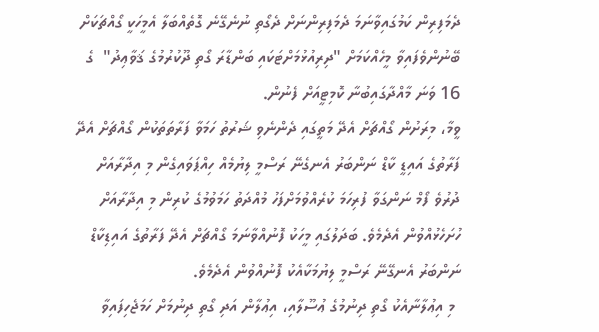ދެމަފިރިން ކަމުގައިވާނަމަ ދެމަފިރިންނަށް ދެގޯތި ނުނެގޭނެ ގޮތެއްބަލާ އެމީހަކީ ގޯއްޗަކަށް ބޭނުންވެފައިވާ މީހެއްކަމަށް "ދިރިއުޅުމަށްޓަކައި ބަންޑާރަ ގޯތި ދޫކުރުމުގެ ޤަވާޢިދު"  ގެ 16 ވަނަ މާއްދާގައިބުނާ ކޮމިޓީއަށް ފެނުން.
ވީމާ، މިރަށުން ގޯއްޗަށް އެދޭ މަތީގައި ދެންނެވި ޝަރުތު ހަމަވާ ފަރާތަތަކުން ގޯއްޗަށް އެދޭ ފަރާތުގެ އައިޑީ ކާޑް ނަންބަރު އެނގެނޭ ރަސްމީ ލިޔުމެއް ހިއްޕަވައިގެން މި އިދާރާއަށް ދުރުވެ ފޯމް ނަންގަވާ ފުރިހަމަ ކުރެއްވުމަށްފަހު މުއްދަތު ހަމަވުމުގެ ކުރިން މި އިދާރާއަށް ހުށަހެޅުއްވުން އެދެމެވެ. ބަދަލުގައި މީހަކު ފޮނުއްވާނަމަ ގޯއްޗަށް އެދޭ ފަރާތުގެ އައިޑިކާޑް ނަންބަރު އެނގޭނޭ ރަސްމީ ލިޔުމަކާއެކު ފޮނުއްވުން އެދެމެވެ.
 މި އިޢުލާނާއެކު ގޯތި ދިނުމުގެ ޢުސޫލާއި، އިޢުލާން އަދި ގޯތި ދިނުމަށް ހަމަޖެހިފައިވާ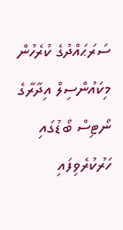ސަރަޙައްދުގެ ކުރެހުން މިކައުންސިލް އިދާރާގެ ނޯޓިސް ބޯޑުގައި ހަރުކުރެވިފައި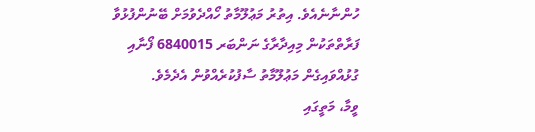ހުންނާނެއެވެ. އިތުރު މަޢުލޫމާތު ހޯއްދެވުމަށް ބޭނުންފުޅުވާ ފަރާތްތަކުން މިއިދާރާގެ ނަންބަރ 6840015 ފޯނާއި ގުޅުއްވައިގެން މަޢުލޫމާތު ސާފުކުރެއްވުން އެދެމެވެ.
ވީމާ، މަތީގައި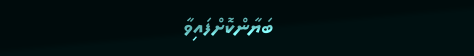ބަޔާންކޮށްފައިވާ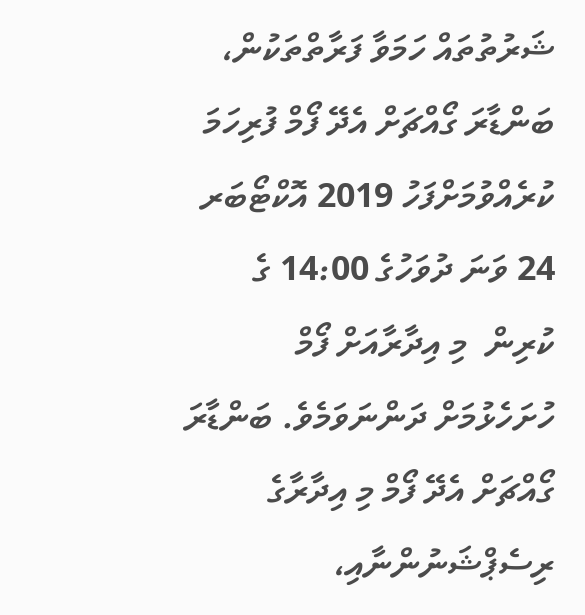ޝަރުތުތައް ހަމަވާ ފަރާތްތަކުން، ބަންޑާރަ ގޯއްޗަށް އެދޭ ފޯމް ފުރިހަމަ ކުރެއްވުމަށްފަހު 2019 އޮކްޓޯބަރ 24 ވަނަ ދުވަހުގެ 14:00 ގެ ކުރިން  މި އިދާރާއަށް ފޯމް ހުށަހެޅުމަށް ދަންނަވަމެވެ. ބަންޑާރަ ގޯއްޗަށް އެދޭ ފޯމް މި އިދާރާގެ ރިސެޕްޝަނުންނާއި،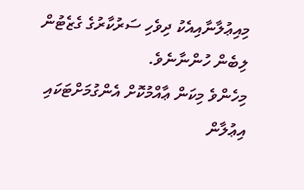މިއިޢުލާނާއިއެކު ދިވެހި ސަރުކާރުގެ ގެޒެޓުން ލިބެން ހުންނާނެވެ.
މިހެންވެ މިކަން ޢާއްމުކޮށް އެންގުމަށްޓަކައި އިޢުލާން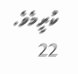ކުރީމެވެ.
22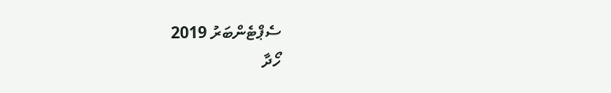ސެޕްޓެންބަރު 2019
ހޯދާ